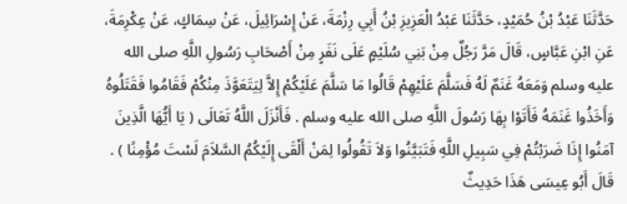حَدَّثَنَا عَبْدُ بْنُ حُمَيْدٍ، حَدَّثَنَا عَبْدُ الْعَزِيزِ بْنُ أَبِي رِزْمَةَ، عَنْ إِسْرَائِيلَ، عَنْ سِمَاكٍ، عَنْ عِكْرِمَةَ، عَنِ ابْنِ عَبَّاسٍ، قَالَ مَرَّ رَجُلٌ مِنْ بَنِي سُلَيْمٍ عَلَى نَفَرٍ مِنْ أَصْحَابِ رَسُولِ اللَّهِ صلى الله عليه وسلم وَمَعَهُ غَنَمٌ لَهُ فَسَلَّمَ عَلَيْهِمْ قَالُوا مَا سَلَّمَ عَلَيْكُمْ إِلاَّ لِيَتَعَوَّذَ مِنْكُمْ فَقَامُوا فَقَتَلُوهُ وَأَخَذُوا غَنَمَهُ فَأَتَوْا بِهَا رَسُولَ اللَّهِ صلى الله عليه وسلم . فَأَنْزَلَ اللَّهُ تَعَالَى ( يَا أَيُّهَا الَّذِينَ آمَنُوا إِذَا ضَرَبْتُمْ فِي سَبِيلِ اللَّهِ فَتَبَيَّنُوا وَلاَ تَقُولُوا لِمَنْ أَلْقَى إِلَيْكُمُ السَّلاَمَ لَسْتَ مُؤْمِنًا ) . قَالَ أَبُو عِيسَى هَذَا حَدِيثٌ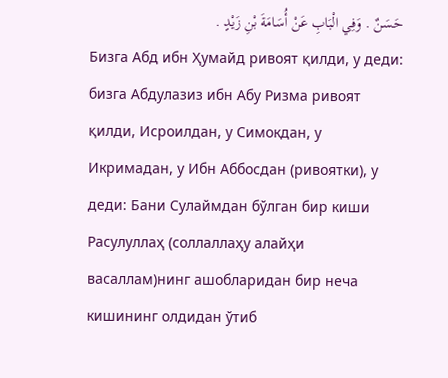حَسَنٌ . وَفِي الْبَابِ عَنْ أُسَامَةَ بْنِ زَيْدٍ .
Бизга Абд ибн Ҳумайд ривоят қилди, у деди: бизга Абдулазиз ибн Абу Ризма ривоят қилди, Исроилдан, у Симокдан, у Икримадан, у Ибн Аббосдан (ривоятки), у деди: Бани Сулаймдан бўлган бир киши Расулуллаҳ (соллаллаҳу алайҳи васаллам)нинг ашобларидан бир неча кишининг олдидан ўтиб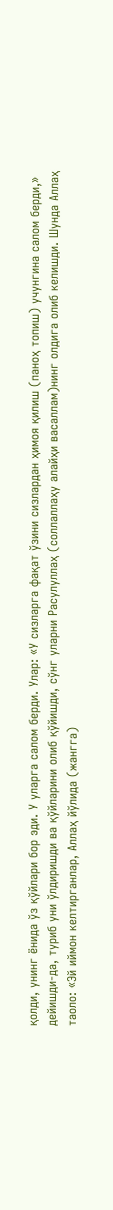қолди, унинг ёнида ўз қўйлари бор эди. У уларга салом берди. Улар: «У сизларга фақат ўзини сизлардан ҳимоя қилиш (паноҳ топиш) учунгина салом берди,» дейишди-да, туриб уни ўлдиришди ва қўйларини олиб қўйишди, сўнг уларни Расулуллаҳ (соллаллаҳу алайҳи васаллам)нинг олдига олиб келишди. Шунда Аллаҳ таоло: «Эй иймон келтирганлар, Аллаҳ йўлида (жангга)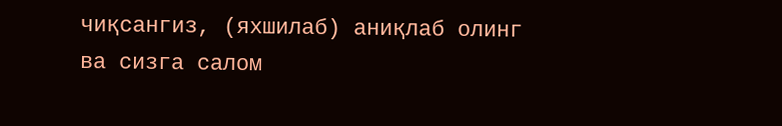чиқсангиз, (яхшилаб) аниқлаб олинг ва сизга салом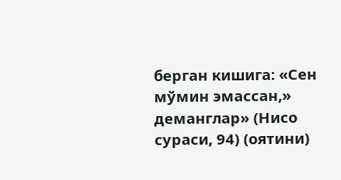берган кишига: «Сен мўмин эмассан,» деманглар» (Нисо сураси, 94) (оятини)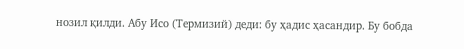нозил қилди. Абу Исо (Термизий) деди: бу ҳадис ҳасандир. Бу бобда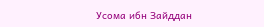Усома ибн Зайддан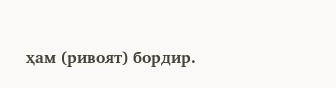ҳам (ривоят) бордир.